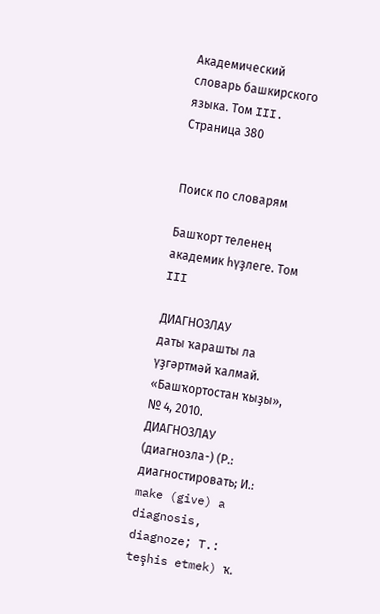Академический словарь башкирского языка. Том III. Страница 380


Поиск по словарям

Башҡорт теленең академик һүҙлеге. Том III

ДИАГНОЗЛАУ
даты ҡарашты ла үҙгәртмәй ҡалмай. «Башҡортостан ҡыҙы», № 4, 2010.
ДИАГНОЗЛАУ (диагнозла-) (Р.: диагностировать; И.: make (give) a diagnosis, diagnoze; T.: teşhis etmek) ҡ.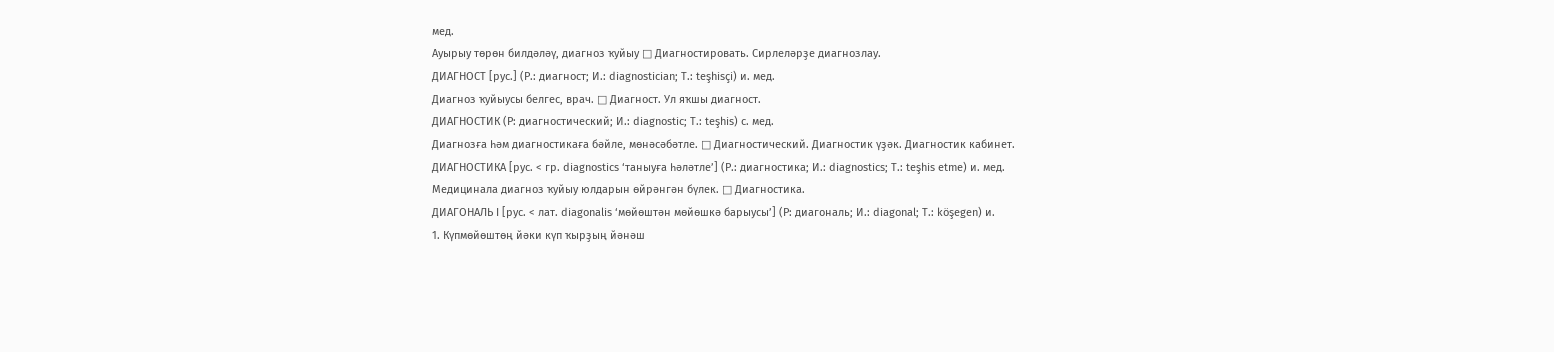мед.
Ауырыу төрөн билдәләү, диагноз ҡуйыу □ Диагностировать. Сирлеләрҙе диагнозлау.
ДИАГНОСТ [рус.] (Р.: диагност; И.: diagnostician; T.: teşhisçi) и. мед.
Диагноз ҡуйыусы белгес, врач. □ Диагност. Ул яҡшы диагност.
ДИАГНОСТИК (Р: диагностический; И.: diagnostic; T.: teşhis) с. мед.
Диагнозға һәм диагностикаға бәйле, мөнәсәбәтле. □ Диагностический. Диагностик үҙәк. Диагностик кабинет.
ДИАГНОСТИКА [рус. < гр. diagnostics ‘таныуға һәләтле’] (Р.: диагностика; И.: diagnostics; T.: teşhis etme) и. мед.
Медицинала диагноз ҡуйыу юлдарын өйрәнгән бүлек. □ Диагностика.
ДИАГОНАЛЬ I [рус. < лат. diagonalis ‘мөйөштән мөйөшкә барыусы’] (Р: диагональ; И.: diagonal; T.: köşegen) и.
1. Күпмөйөштөң йәки күп ҡырҙың йәнәш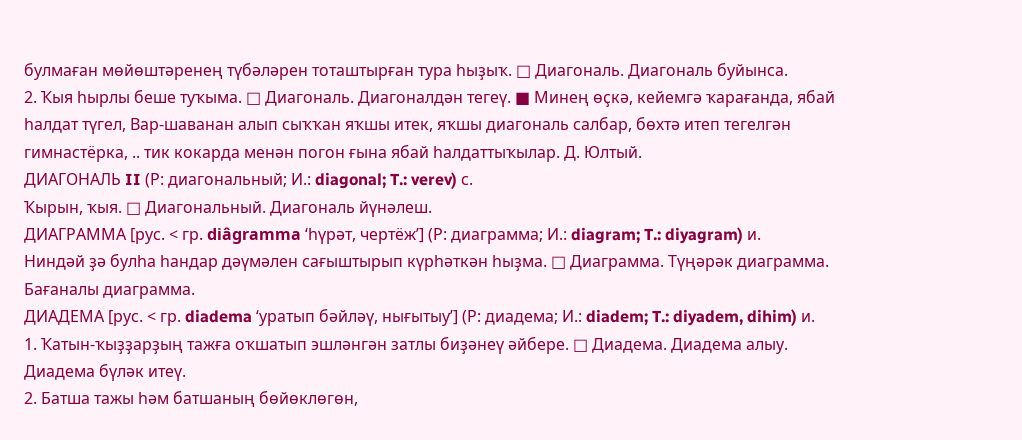булмаған мөйөштәренең түбәләрен тоташтырған тура һыҙыҡ. □ Диагональ. Диагональ буйынса.
2. Ҡыя һырлы беше туҡыма. □ Диагональ. Диагоналдән тегеү. ■ Минең өҫкә, кейемгә ҡарағанда, ябай һалдат түгел, Вар-шаванан алып сыҡҡан яҡшы итек, яҡшы диагональ салбар, бөхтә итеп тегелгән гимнастёрка, .. тик кокарда менән погон ғына ябай һалдаттыҡылар. Д. Юлтый.
ДИАГОНАЛЬ II (Р: диагональный; И.: diagonal; T.: verev) с.
Ҡырын, ҡыя. □ Диагональный. Диагональ йүнәлеш.
ДИАГРАММА [рус. < гр. diâgramma ‘һүрәт, чертёж’] (Р: диаграмма; И.: diagram; T.: diyagram) и.
Ниндәй ҙә булһа һандар дәүмәлен сағыштырып күрһәткән һыҙма. □ Диаграмма. Түңәрәк диаграмма. Бағаналы диаграмма.
ДИАДЕМА [рус. < гр. diadema ‘уратып бәйләү, нығытыу’] (Р: диадема; И.: diadem; T.: diyadem, dihim) и.
1. Ҡатын-ҡыҙҙарҙың тажға оҡшатып эшләнгән затлы биҙәнеү әйбере. □ Диадема. Диадема алыу. Диадема бүләк итеү.
2. Батша тажы һәм батшаның бөйөклөгөн,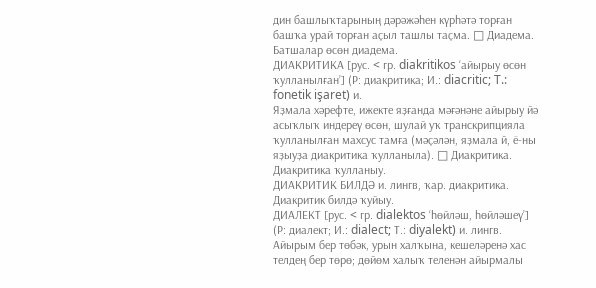дин башлыҡтарының дәрәжәһен күрһәтә торған башҡа урай торған аҫыл ташлы таҫма. □ Диадема. Батшалар өсөн диадема.
ДИАКРИТИКА [рус. < гр. diakritikos ‘айырыу өсөн ҡулланылған’] (Р: диакритика; И.: diacritic; T.: fonetik işaret) и.
Яҙмала хәрефте, ижекте яҙғанда мәғәнәне айырыу йә асыҡлыҡ индереү өсөн, шулай уҡ транскрипцияла ҡулланылған махсус тамға (мәҫәлән, яҙмала й, ё-ны яҙыуҙа диакритика ҡулланыла). □ Диакритика. Диакритика ҡулланыу.
ДИАКРИТИК БИЛДӘ и. лингв, ҡар. диакритика. Диакритик билдә ҡуйыу.
ДИАЛЕКТ [рус. < гр. dialektos ‘һөйләш, һөйләшеү’] (Р: диалект; И.: dialect; Т.: diyalekt) и. лингв.
Айырым бер төбәк, урын халҡына, кешеләренә хас телдең бер төрө; дөйөм халыҡ теленән айырмалы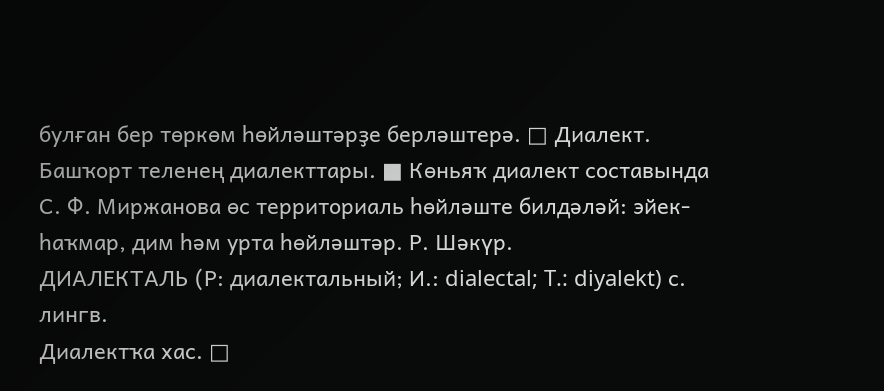булған бер төркөм һөйләштәрҙе берләштерә. □ Диалект. Башҡорт теленең диалекттары. ■ Көньяҡ диалект составында С. Ф. Миржанова өс территориаль һөйләште билдәләй: эйек-һаҡмар, дим һәм урта һөйләштәр. Р. Шәкүр.
ДИАЛЕКТАЛЬ (Р: диалектальный; И.: dialectal; T.: diyalekt) с. лингв.
Диалектҡа хас. □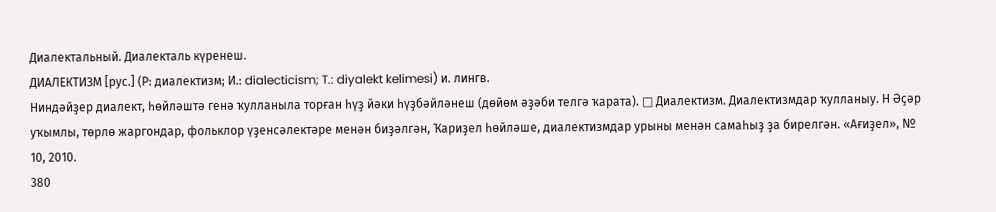Диалектальный. Диалекталь күренеш.
ДИАЛЕКТИЗМ [рус.] (Р: диалектизм; И.: dialecticism; T.: diyalekt kelimesi) и. лингв.
Ниндәйҙер диалект, һөйләштә генә ҡулланыла торған һүҙ йәки һүҙбәйләнеш (дөйөм әҙәби телгә ҡарата). □ Диалектизм. Диалектизмдар ҡулланыу. Н Әҫәр уҡымлы, төрлө жаргондар, фольклор үҙенсәлектәре менән биҙәлгән, Ҡариҙел һөйләше, диалектизмдар урыны менән самаһыҙ ҙа бирелгән. «Ағиҙел», № 10, 2010.
380